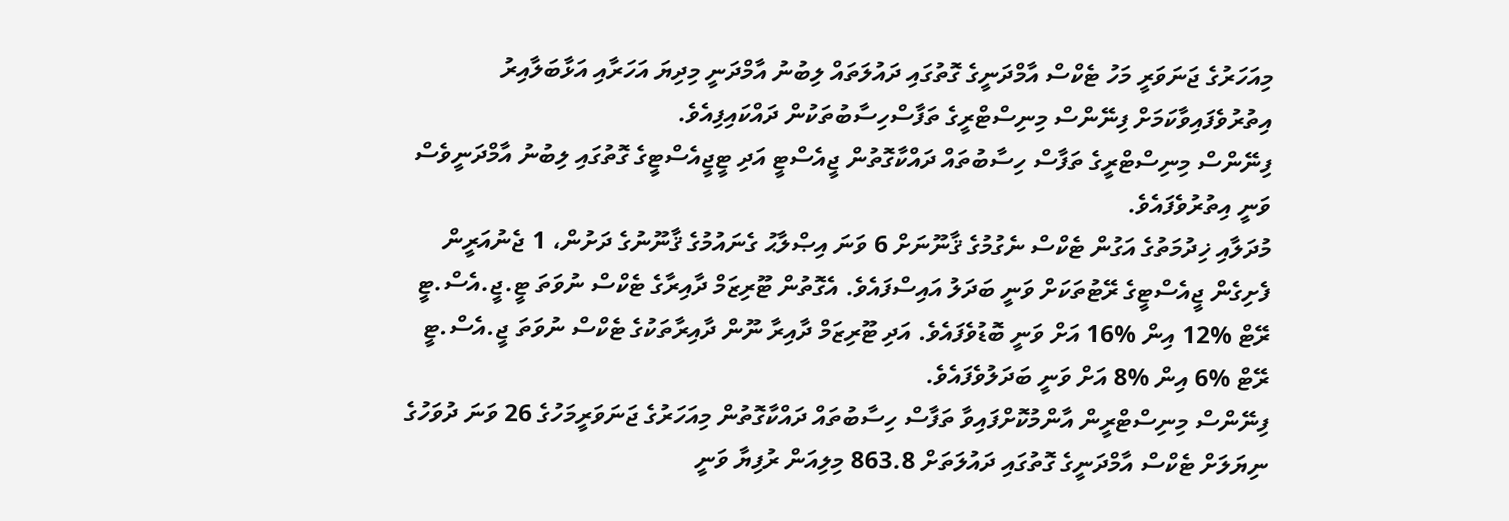މިއަހަރުގެ ޖަނަވަރީ މަހު ޓެކްސް އާމްދަނީގެ ގޮތުގައި ދައުލަތައް ލިބުނު އާމްދަނީ މިދިޔަ އަހަރާއި އަޅާބަލާއިރު އިތުރުވެފައިވާކަމަށް ފިނޭންސް މިނިސްޓްރީގެ ތަފާސްހިސާބުތަކުން ދައްކައިފިއެވެ.
ފިނޭންސް މިނިސްޓްރީގެ ތަފާސް ހިސާބުތައް ދައްކާގޮތުން ޖީއެސްޓީ އަދި ޓީޖީއެސްޓީގެ ގޮތުގައި ލިބުނު އާމްދަނީވެސް ވަނީ އިތުރުވެފައެވެ.
މުދަލާއި ޚިދުމަތުގެ އަގުން ޓެކްސް ނެގުމުގެ ޤާނޫނަށް 6 ވަނަ އިޞްލާޙު ގެނައުމުގެ ޤާނޫނުގެ ދަށުން، 1 ޖެނުއަރީން ފެށިގެން ޖީއެސްޓީގެ ރޭޓުތަކަށް ވަނީ ބަދަލު އައިސްފައެވެ. އެގޮތުން ޓޫރިޒަމް ދާއިރާގެ ޓެކްސް ނުވަތަ ޓީ.ޖީ.އެސް.ޓީ ރޭޓް %12 އިން %16 އަށް ވަނީ ބޮޑުވެފައެވެ. އަދި ޓޫރިޒަމް ދާއިރާ ނޫން ދާއިރާތަކުގެ ޓެކްސް ނުވަތަ ޖީ.އެސް.ޓީ ރޭޓް %6 އިން %8 އަށް ވަނީ ބަދަލުވެފައެވެ.
ފިނޭންސް މިނިސްޓްރީން އާންމުކޮށްފައިވާ ތަފާސް ހިސާބުތައް ދައްކާގޮތުން މިއަހަރުގެ ޖަނަވަރީމަހުގެ 26 ވަނަ ދުވަހުގެ ނިޔަލަށް ޓެކްސް އާމްދަނީގެ ގޮތުގައި ދައުލަތަށް 863.8 މިލިއަން ރުފިޔާ ވަނީ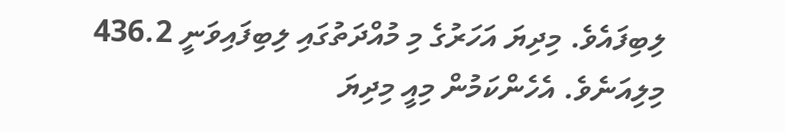ލިބިފައެވެ. މިދިޔަ އަހަރުގެ މި މުއްދަތުގައި ލިބިފައިވަނީ 436.2 މިލިއަނެވެ. އެހެންކަމުން މިއީ މިދިޔަ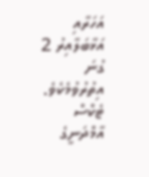އަހަރާއި އަޅާބަލާއިރު 2 ގުނަ އިތުރުވުމެކެވެ.
ޓެކްސް އާމްދަނީގެ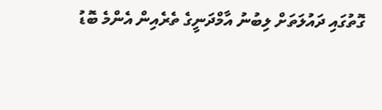ގޮތުގައި ދައުލަތަށް ލިބުނު އާމްދަނީގެ ތެރެއިން އެންމެ ބޮޑު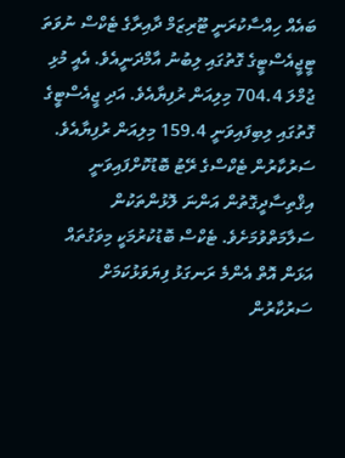ބައެއް ހިއްސާކުރަނީ ޓޫރިޒަމް ދާއިރާގެ ޓެކްސް ނުވަތަ ޓީޖީއެސްޓީގެ ގޮތުގައި ލިބުނު އާމްދަނީއެވެ. އެއީ މުޅި ޖުމްލަ 704.4 މިލިއަން ރުފިޔާއެވެ. އަދި ޖީއެސްޓީގެ ގޮތުގައި ލިބިފައިވަނީ 159.4 މިލިއަން ރުފިޔާއެވެ.
ސަރުކާރުން ޓެކްސްގެ ރޭޓު ބޮޑުކޮށްފައިވަނީ އިޤްތިސާދީގޮތުން އަންނަ ލޮޅުންތަކުން ސަލާމަތްވުމަށެވެ. ޓެކްސް ބޮޑުކުރުމަކީ މިވަގުތައް އަޅަން އޮތް އެންމެ ރަނގަޅު ފިޔަވަޅުކަމަށް ސަރުކާރުން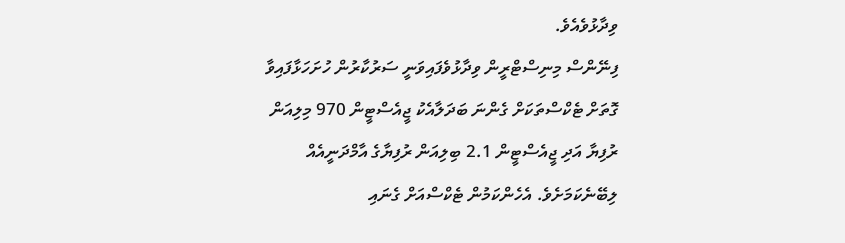ވިދާޅުވެއެވެ.
ފިނޭންސް މިނިސްޓްރީން ވިދާޅުވެފައިވަނީ ސަރުކާރުން ހުށަހަޅާފައިވާ ގޮތަށް ޓެކްސްތަކަށް ގެންނަ ބަދަލާއެކު ޖީއެސްޓީން 970 މިލިއަން ރުފިޔާ އަދި ޖީއެސްޓީން 2.1 ބިލިއަން ރުފިޔާގެ އާމްދަނީއެއް ލިބޭނެކަމަށެވެ. އެހެންކަމުން ޓެކްސްއަށް ގެނައި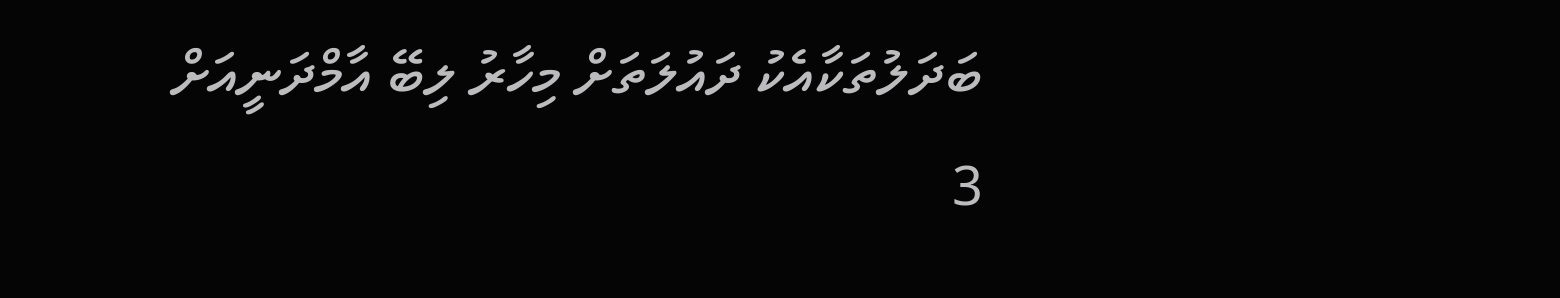ބަދަލުތަކާއެކު ދައުލަތަށް މިހާރު ލިބޭ އާމްދަނީއަށް 3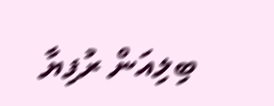ބިލިއަން ރުފިޔާ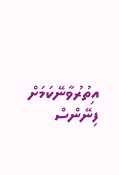އިތުރުވާނޭކަމަށް ފިނޭންސް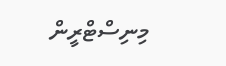މިނިސްޓްރީން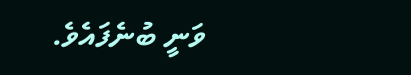ވަނީ ބުނެފައެވެ.